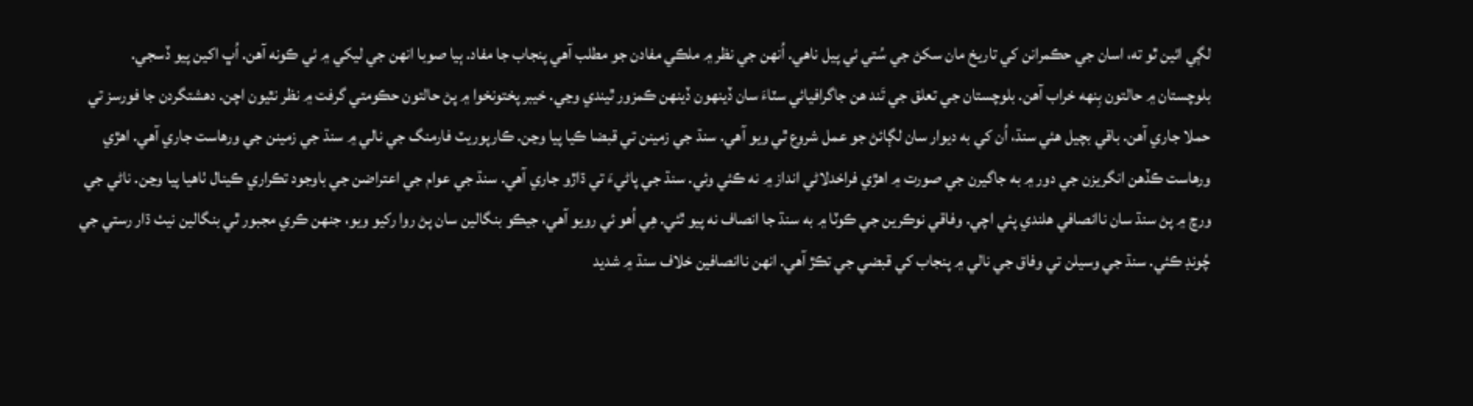لڳي ائين ٿو ته، اسان جي حڪمرانن کي تاريخ مان سکڻ جي سُتي ئي پيل ناهي. اُنهن جي نظر ۾ ملڪي مفادن جو مطلب آهي پنجاب جا مفاد. ٻيا صوبا انهن جي ليکي ۾ ئي ڪونه آهن. اُڀ اکين پيو ڏسجي. بلوچستان ۾ حالتون بِنهه خراب آهن. بلوچستان جي تعلق جي تَند هن جاگرافيائي سٽاءَ سان ڏينهون ڏينهن ڪمزور ٿيندي وڃي. خيبر پختونخوا ۾ پڻ حالتون حڪومتي گرفت ۾ نظر نٿيون اچن. دهشتگردن جا فورسز تي حملا جاري آهن. باقي بچيل هئي سنڌ، اُن کي به ديوار سان لڳائڻ جو عمل شروع ٿي ويو آهي. سنڌ جي زمينن تي قبضا ڪيا پيا وڃن. ڪارپوريٽ فارمنگ جي نالي ۾ سنڌ جي زمينن جي ورهاست جاري آهي. اهڙي ورهاست ڪڏهن انگريزن جي دور ۾ به جاگيرن جي صورت ۾ اهڙي فراخدلاڻي انداز ۾ نه ڪئي وئي. سنڌ جي پاڻيءَ تي ڌاڙو جاري آهي. سنڌ جي عوام جي اعتراضن جي باوجود تڪراري ڪينال ٺاهيا پيا وڃن. ناڻي جي ورڇ ۾ پڻ سنڌ سان ناانصافي هلندي پئي اچي. وفاقي نوڪرين جي ڪوٽا ۾ به سنڌ جا انصاف نه پيو ٿئي. هِي اُهو ئي رويو آهي، جيڪو بنگالين سان پڻ روا رکيو ويو، جنهن ڪري مجبور ٿي بنگالين نيٺ ڌار رستي جي چُونڊ ڪئي. سنڌ جي وسيلن تي وفاق جي نالي ۾ پنجاب کي قبضي جي تڪڙ آهي. انهن ناانصافين خلاف سنڌ ۾ شديد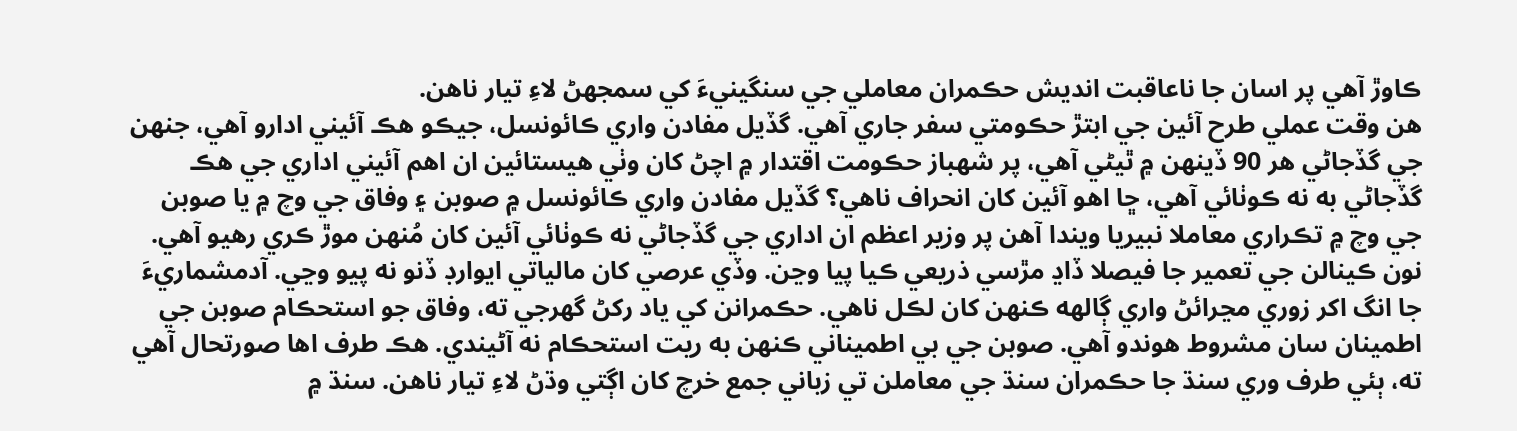ڪاوڙ آهي پر اسان جا ناعاقبت انديش حڪمران معاملي جي سنگينيءَ کي سمجهڻ لاءِ تيار ناهن.
هن وقت عملي طرح آئين جي ابتڙ حڪومتي سفر جاري آهي. گڏيل مفادن واري ڪائونسل، جيڪو هڪ آئيني ادارو آهي، جنهن جي گڏجاڻي هر 90 ڏينهن ۾ ٿيڻي آهي، پر شهباز حڪومت اقتدار ۾ اچڻ کان وٺي هيستائين ان اهم آئيني اداري جي هڪ گڏجاڻي به نه ڪوٺائي آهي، ڇا اهو آئين کان انحراف ناهي؟ گڏيل مفادن واري ڪائونسل ۾ صوبن ۽ وفاق جي وچ ۾ يا صوبن جي وچ ۾ تڪراري معاملا نبيريا ويندا آهن پر وزير اعظم ان اداري جي گڏجاڻي نه ڪوٺائي آئين کان مُنهن موڙ ڪري رهيو آهي. نون ڪينالن جي تعمير جا فيصلا ڏاڍ مڙسي ذريعي ڪيا پيا وڃن. وڏي عرصي کان مالياتي ايوارڊ ڏنو نه پيو وڃي. آدمشماريءَ جا انگ اکر زوري مڃرائڻ واري ڳالهه ڪنهن کان لڪل ناهي. حڪمرانن کي ياد رکڻ گهرجي ته، وفاق جو استحڪام صوبن جي اطمينان سان مشروط هوندو آهي. صوبن جي بي اطميناني ڪنهن به ريت استحڪام نه آڻيندي. هڪ طرف اها صورتحال آهي ته، ٻئي طرف وري سنڌ جا حڪمران سنڌ جي معاملن تي زباني جمع خرچ کان اڳتي وڌڻ لاءِ تيار ناهن. سنڌ ۾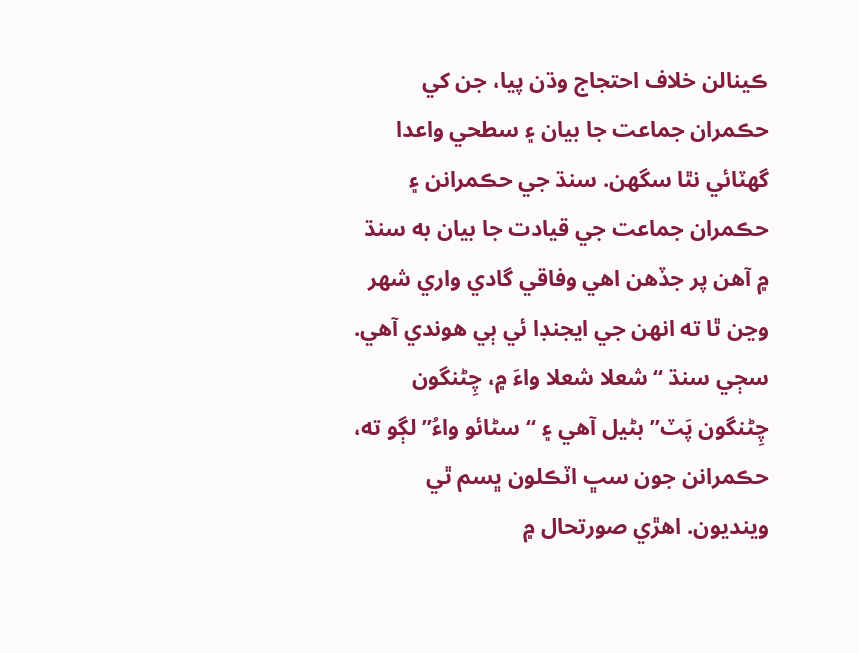ڪينالن خلاف احتجاج وڌن پيا، جن کي حڪمران جماعت جا بيان ۽ سطحي واعدا گهٽائي نٿا سگهن. سنڌ جي حڪمرانن ۽ حڪمران جماعت جي قيادت جا بيان به سنڌ ۾ آهن پر جڏهن اهي وفاقي گادي واري شهر وڃن ٿا ته انهن جي ايجنڊا ئي ٻي هوندي آهي. سڄي سنڌ “شعلا شعلا واءَ ۾، چِڻنگون چِڻنگون پَٽ” بڻيل آهي ۽ “سڻائو واءُ” لڳو ته، حڪمرانن جون سڀ اٽڪلون ڀسم ٿي وينديون. اهڙي صورتحال ۾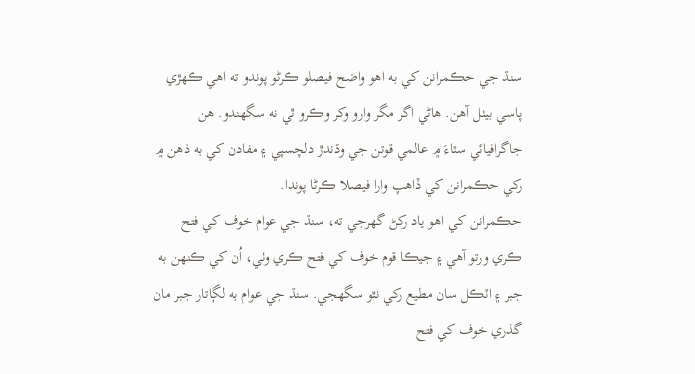سنڌ جي حڪمرانن کي به اهو واضح فيصلو ڪرڻو پوندو ته اهي ڪهڙي پاسي بيٺل آهن. هاڻي اگر مگر وارو وکر وڪرو ٿي نه سگهندو. هن جاگرافيائي سٽاءَ ۾ عالمي قوتن جي وڌندڙ دلچسپي ۽ مفادن کي به ذهن ۾ رکي حڪمرانن کي ڏاهپ وارا فيصلا ڪرڻا پوندا.
حڪمرانن کي اهو ياد رکڻ گهرجي ته، سنڌ جي عوام خوف کي فتح ڪري ورتو آهي ۽ جيڪا قوم خوف کي فتح ڪري وٺي، اُن کي ڪنهن به جبر ۽ اٽڪل سان مطيع رکي نٿو سگهجي. سنڌ جي عوام به لڳاتار جبر مان گذري خوف کي فتح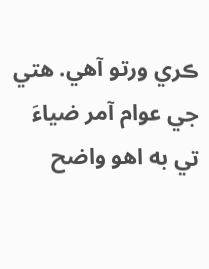ڪري ورتو آهي. هتي جي عوام آمر ضياءَ تي به اهو واضح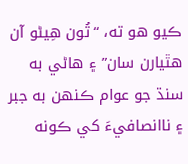ڪيو هو ته، “تُون هِيڻو آن هٿيارن سان” ۽ هاڻي به سنڌ جو عوام ڪنهن به جبر ۽ ناانصافيءَ کي ڪونه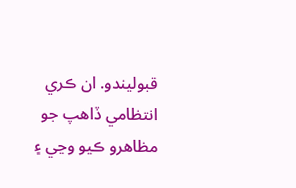قبوليندو. ان ڪري انتظامي ڏاهپ جو مظاهرو ڪيو وڃي ۽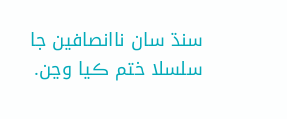سنڌ سان ناانصافين جا سلسلا ختم ڪيا وڃن.